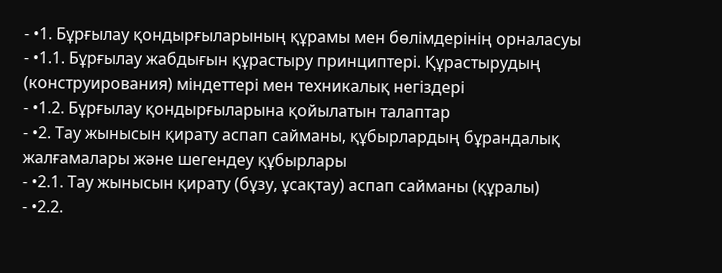- •1. Бұрғылау қондырғыларының құрамы мен бөлімдерінің орналасуы
- •1.1. Бұрғылау жабдығын құрастыру принциптері. Құрастырудың (конструирования) міндеттері мен техникалық негіздері
- •1.2. Бұрғылау қондырғыларына қойылатын талаптар
- •2. Тау жынысын қирату аспап сайманы, құбырлардың бұрандалық жалғамалары және шегендеу құбырлары
- •2.1. Тау жынысын қирату (бұзу, ұсақтау) аспап сайманы (құралы)
- •2.2.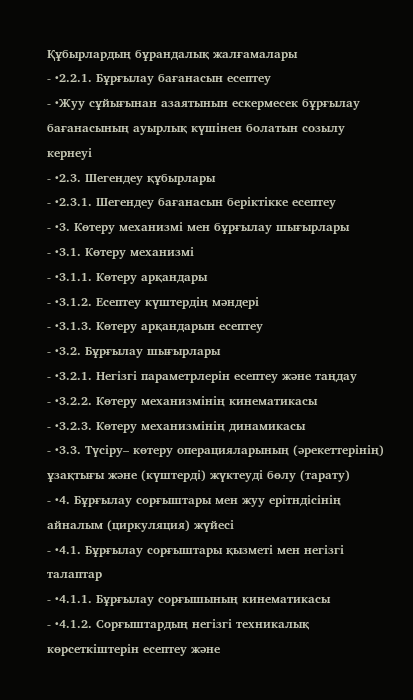Құбырлардың бұрандалық жалғамалары
- •2.2.1. Бұрғылау бағанасын есептеу
- •Жуу сұйығынан азаятынын ескермесек бұрғылау бағанасының ауырлық күшінен болатын созылу кернеуі
- •2.3. Шегендеу құбырлары
- •2.3.1. Шегендеу бағанасын беріктікке есептеу
- •3. Көтеру механизмі мен бұрғылау шығырлары
- •3.1. Көтеру механизмі
- •3.1.1. Көтеру арқандары
- •3.1.2. Есептеу күштердің мәндері
- •3.1.3. Көтеру арқандарын есептеу
- •3.2. Бұрғылау шығырлары
- •3.2.1. Негізгі параметрлерін есептеу және таңдау
- •3.2.2. Көтеру механизмінің кинематикасы
- •3.2.3. Көтеру механизмінің динамикасы
- •3.3. Түсіру– көтеру операцияларының (әрекеттерінің) ұзақтығы және (күштерді) жүктеуді бөлу (тарату)
- •4. Бұрғылау сорғыштары мен жуу ерітндісінің айналым (циркуляция) жүйесі
- •4.1. Бұрғылау сорғыштары қызметі мен негізгі талаптар
- •4.1.1. Бұрғылау сорғышының кинематикасы
- •4.1.2. Сорғыштардың негізгі техникалық көрсеткіштерін есептеу және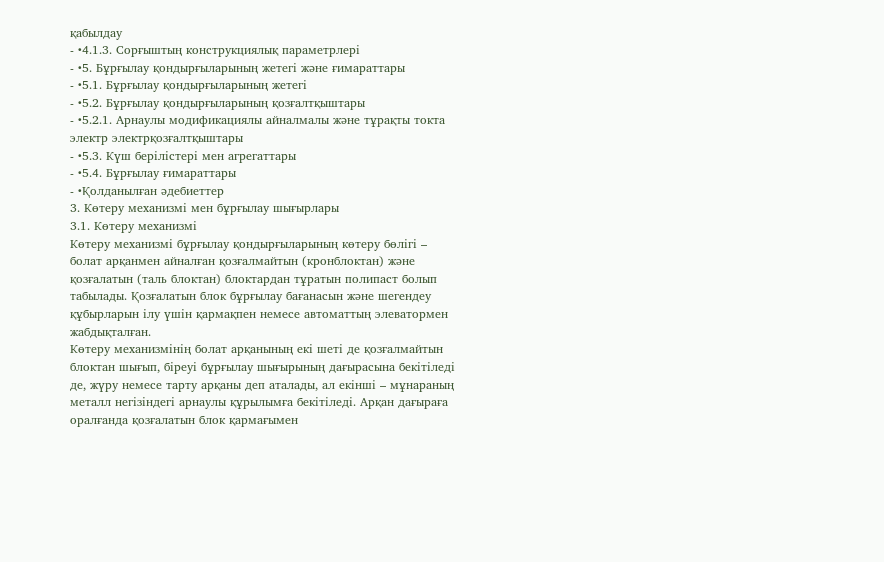қабылдау
- •4.1.3. Сорғыштың конструкциялық параметрлері
- •5. Бұрғылау қондырғыларының жетегі және ғимараттары
- •5.1. Бұрғылау қондырғыларының жетегі
- •5.2. Бұрғылау қондырғыларының қозғалтқыштары
- •5.2.1. Арнаулы модификациялы айналмалы және тұрақты токта электр электрқозғалтқыштары
- •5.3. Күш берілістері мен агрегаттары
- •5.4. Бұрғылау ғимараттары
- •Қолданылған әдебиеттер
3. Көтеру механизмі мен бұрғылау шығырлары
3.1. Көтеру механизмі
Көтеру механизмі бұрғылау қондырғыларының көтеру бөлігі – болат арқанмен айналған қозғалмайтын (кронблоктан) және қозғалатын (таль блоктан) блоктардан тұратын полипаст болып табылады. Қозғалатын блок бұрғылау бағанасын және шегендеу құбырларын ілу үшін қармақпен немесе автоматтың элеватормен жабдықталған.
Көтеру механизмінің болат арқанының екі шеті де қозғалмайтын блоктан шығып, біреуі бұрғылау шығырының дағырасына бекітіледі де, жүру немесе тарту арқаны деп аталады, ал екінші – мұнараның металл негізіндегі арнаулы құрылымға бекітіледі. Арқан дағыраға оралғанда қозғалатын блок қармағымен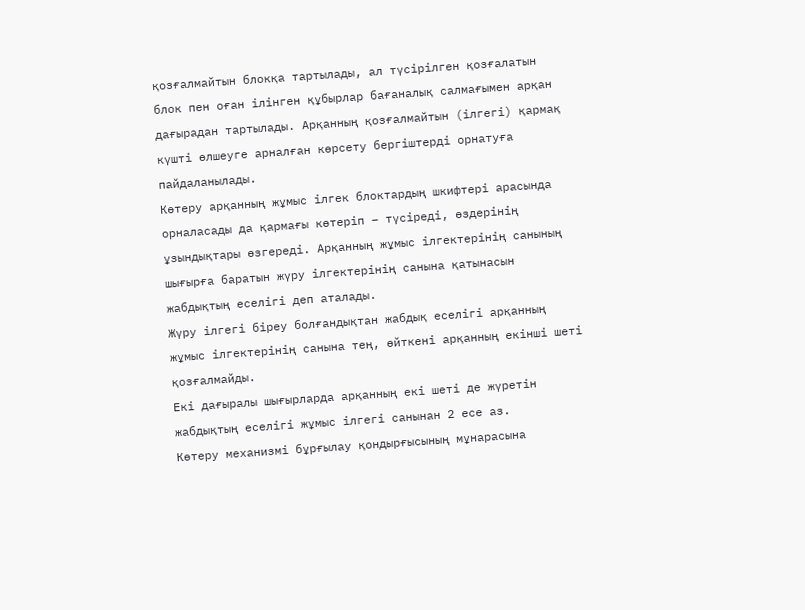қозғалмайтын блокқа тартылады, ал түсірілген қозғалатын блок пен оған ілінген құбырлар бағаналық салмағымен арқан дағырадан тартылады. Арқанның қозғалмайтын (ілгегі) қармақ күшті өлшеуге арналған көрсету бергіштерді орнатуға пайдаланылады.
Көтеру арқанның жұмыс ілгек блоктардың шкифтері арасында орналасады да қармағы көтеріп – түсіреді, өздерінің ұзындықтары өзгереді. Арқанның жұмыс ілгектерінің санының шығырға баратын жүру ілгектерінің санына қатынасын жабдықтың еселігі деп аталады.
Жүру ілгегі біреу болғандықтан жабдық еселігі арқанның жұмыс ілгектерінің санына тең, өйткені арқанның екінші шеті қозғалмайды.
Екі дағыралы шығырларда арқанның екі шеті де жүретін жабдықтың еселігі жұмыс ілгегі санынан 2 есе аз.
Көтеру механизмі бұрғылау қондырғысының мұнарасына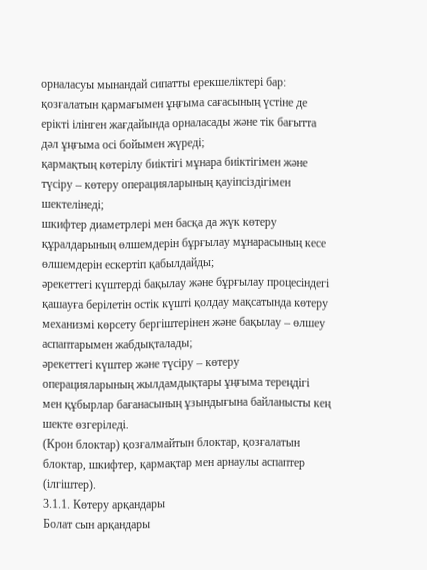орналасуы мынандай сипатты ерекшеліктері бар:
қозғалатын қармағымен ұңғыма сағасының үстіне де ерікті ілінген жағдайында орналасады және тік бағытта дәл ұңғыма осі бойымен жүреді;
қармақтың көтерілу биіктігі мұнара биіктігімен және түсіру – көтеру операцияларының қауіпсіздігімен шектелінеді;
шкифтер диаметрлері мен басқа да жүк көтеру құралдарының өлшемдерін бұрғылау мұнарасының кесе өлшемдерін ескертіп қабылдайды;
әрекеттегі күштерді бақылау және бұрғылау процесіндегі қашауға берілетін остік күшті қолдау мақсатында көтеру механизмі көрсету бергіштерінен және бақылау – өлшеу аспаптарымен жабдықталады;
әрекеттегі күштер және түсіру – көтеру операцияларының жылдамдықтары ұңғыма тереңдігі мен құбырлар бағанасының ұзындығына байланысты кең шекте өзгеріледі.
(Крон блоктар) қозғалмайтын блоктар, қозғалатын блоктар, шкифтер, қармақтар мен арнаулы аспаптер (ілгіштер).
3.1.1. Көтеру арқандары
Болат сын арқандары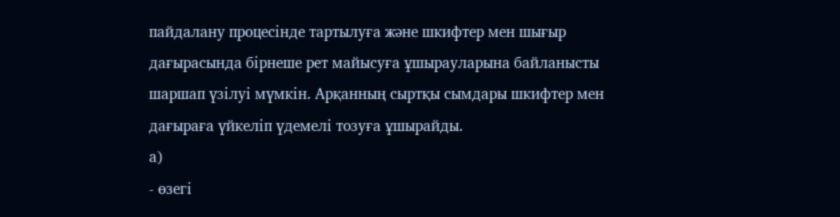пайдалану процесінде тартылуға және шкифтер мен шығыр дағырасында бірнеше рет майысуға ұшырауларына байланысты шаршап үзілуі мүмкін. Арқанның сыртқы сымдары шкифтер мен дағыраға үйкеліп үдемелі тозуға ұшырайды.
а)
- өзегі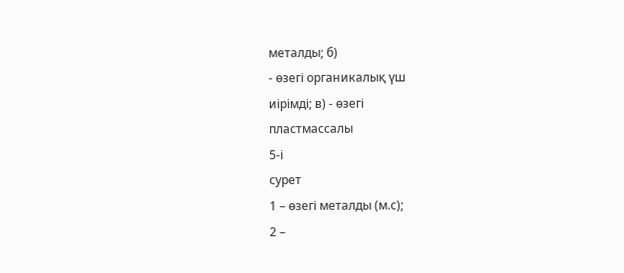металды; б)
- өзегі органикалық үш
иірімді; в) - өзегі
пластмассалы
5-і
сурет
1 – өзегі металды (м.с);
2 –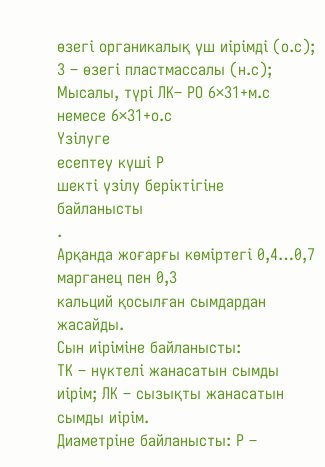өзегі органикалық үш иірімді (о.с);
3 – өзегі пластмассалы (н.с);
Мысалы, түрі ЛК– РО 6×31+м.с немесе 6×31+о.с
Үзілуге
есептеу күші Р
шекті үзілу беріктігіне
байланысты
.
Арқанда жоғарғы көміртегі 0,4…0,7
марганец пен 0,3
кальций қосылған сымдардан жасайды.
Сын иіріміне байланысты:
ТК – нүктелі жанасатын сымды иірім; ЛК – сызықты жанасатын сымды иірім.
Диаметріне байланысты: Р –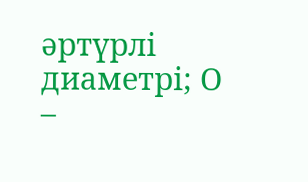әртүрлі диаметрі; О –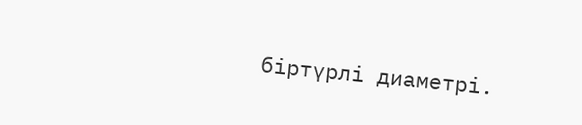біртүрлі диаметрі.